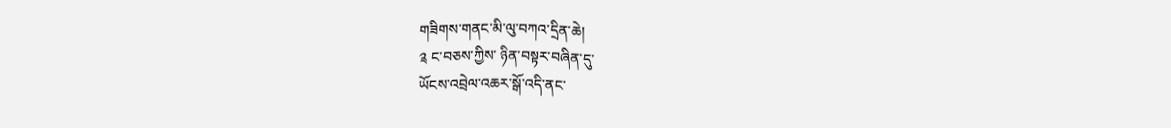གཟིགས་གནང་མི་ལུ་བཀའ་དྲིན་ཆེ།
༉ ང་བཅས་ཀྱིས་ ཉིན་བསྟར་བཞིན་དུ་
ཡོངས་འབྲེལ་འཆར་སྒོ་འདི་ནང་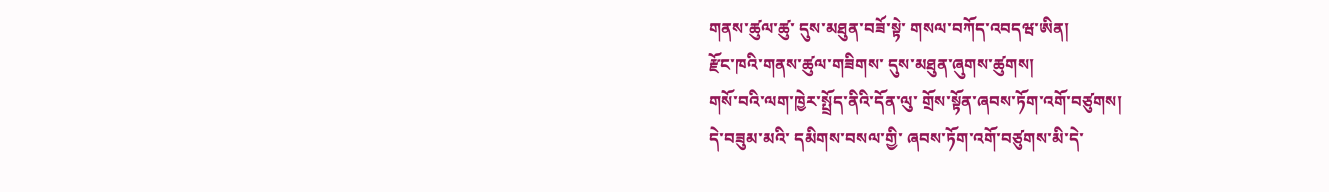གནས་ཚུལ་ཚུ་ དུས་མཐུན་བཟོ་སྟེ་ གསལ་བཀོད་འབདཝ་ཨིན།
རྫོང་ཁའི་གནས་ཚུལ་གཟིགས་ དུས་མཐུན་ཞུགས་ཚུགས།
གསོ་བའི་ལག་ཁྱེར་སྤྲོད་ནིའི་དོན་ལུ་ གྲོས་སྟོན་ཞབས་ཏོག་འགོ་བཙུགས།
དེ་བཟུམ་མའི་ དམིགས་བསལ་གྱི་ ཞབས་ཏོག་འགོ་བཙུགས་མི་དེ་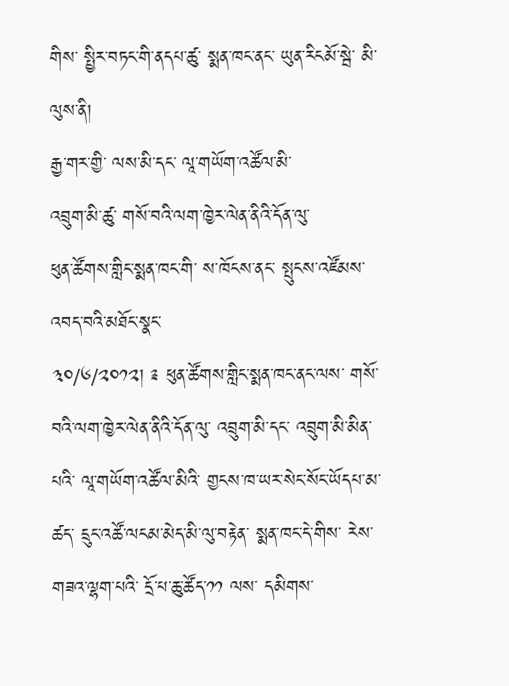གིས་ སྤྱིར་བཏང་གི་ནདཔ་ཚུ་ སྨན་ཁང་ནང་ ཡུན་རིངམོ་སྦེ་ མི་ལུས་ནི།
རྒྱ་གར་གྱི་ ལས་མི་དང་ ལཱ་གཡོག་འཚོལ་མི་
འབྲུག་མི་ཚུ་ གསོ་བའི་ལག་ཁྱེར་ལེན་ནིའི་དོན་ལུ་
ཕུན་ཚོགས་གླིང་སྨན་ཁང་གི་ ས་ཁོངས་ནང་ སྤུངས་འཛོམས་འབད་བའི་མཐོང་སྣང་
༣༠/༦/༢༠༡༢། ༉ ཕུན་ཚོགས་གླིང་སྨན་ཁང་ནང་ལས་ གསོ་བའི་ལག་ཁྱེར་ལེན་ནིའི་དོན་ལུ་ འབྲུག་མི་དང་ འབྲུག་མི་མིན་པའི་ ལཱ་གཡོག་འཚོལ་མིའི་ གྱངས་ཁ་ཡར་སེང་སོང་ཡོདཔ་མ་ཚད་ དྲུང་འཚོ་ལངམ་མེད་མི་ལུ་བརྟེན་ སྨན་ཁང་དེ་གིས་ རེས་གཟའ་ལྷག་པའི་ དྲོ་པ་ཆུ་ཚོད་༡༡ ལས་ དམིགས་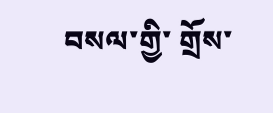བསལ་གྱི་ གྲོས་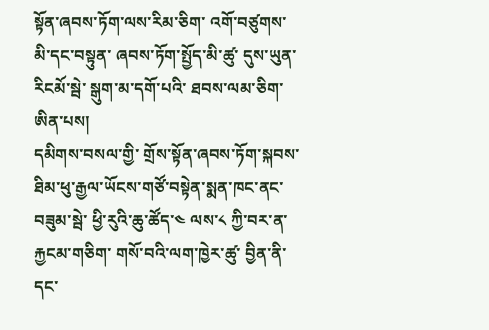སྟོན་ཞབས་ཏོག་ལས་རིམ་ཅིག་ འགོ་བཙུགས་མི་དང་བསྟུན་ ཞབས་ཏོག་སྤྱོད་མི་ཚུ་ དུས་ཡུན་རིངམོ་སྦེ་ སྒུག་མ་དགོ་པའི་ ཐབས་ལམ་ཅིག་ཨིན་པས།
དམིགས་བསལ་གྱི་ གྲོས་སྟོན་ཞབས་ཏོག་སྐབས་ ཐིམ་ཕུ་རྒྱལ་ཡོངས་གཙོ་བསྟེན་སྨན་ཁང་ནང་བཟུམ་སྦེ་ ཕྱི་རུའི་ཆུ་ཚོད་༤ ལས་༨ ཀྱི་བར་ན་རྐྱངམ་གཅིག་ གསོ་བའི་ལག་ཁྱེར་ཚུ་ བྱིན་ནི་དང་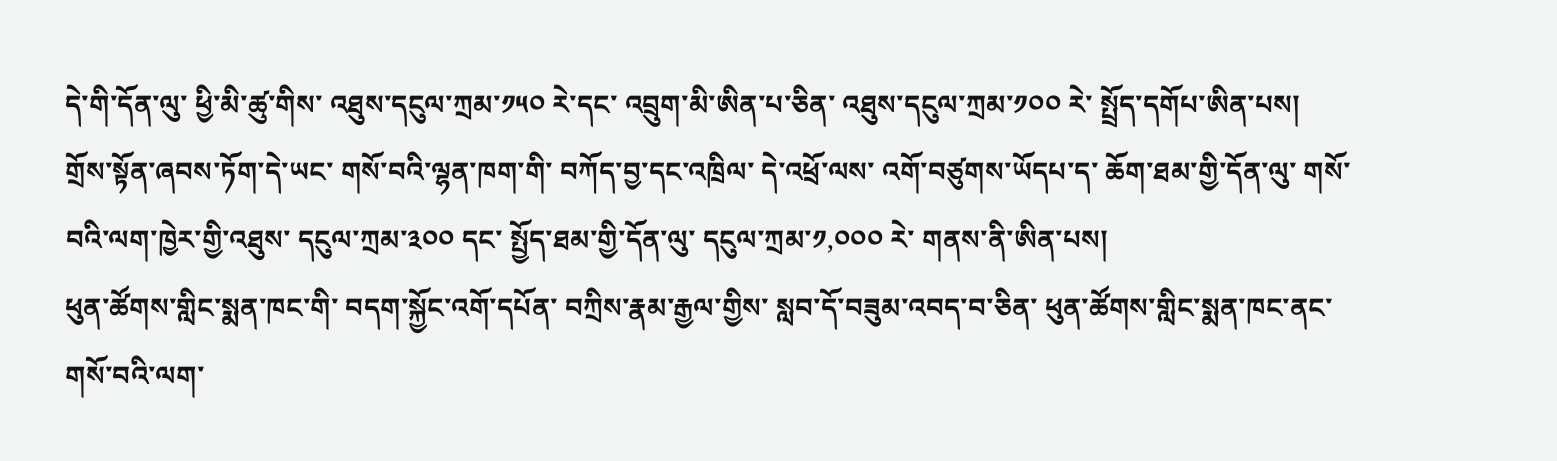དེ་གི་དོན་ལུ་ ཕྱི་མི་ཚུ་གིས་ འཐུས་དངུལ་ཀྲམ་༡༥༠ རེ་དང་ འབྲུག་མི་ཨིན་པ་ཅིན་ འཐུས་དངུལ་ཀྲམ་༡༠༠ རེ་ སྤྲོད་དགོཔ་ཨིན་པས།
གྲོས་སྟོན་ཞབས་ཏོག་དེ་ཡང་ གསོ་བའི་ལྷན་ཁག་གི་ བཀོད་བྱ་དང་འཁྲིལ་ དེ་འཕྲོ་ལས་ འགོ་བཙུགས་ཡོདཔ་ད་ ཆོག་ཐམ་གྱི་དོན་ལུ་ གསོ་བའི་ལག་ཁྱེར་གྱི་འཐུས་ དངུལ་ཀྲམ་༣༠༠ དང་ སྤྱོད་ཐམ་གྱི་དོན་ལུ་ དངུལ་ཀྲམ་༡,༠༠༠ རེ་ གནས་ནི་ཨིན་པས།
ཕུན་ཚོགས་གླིང་སྨན་ཁང་གི་ བདག་སྐྱོང་འགོ་དཔོན་ བཀྲིས་རྣམ་རྒྱལ་གྱིས་ སླབ་དོ་བཟུམ་འབད་བ་ཅིན་ ཕུན་ཚོགས་གླིང་སྨན་ཁང་ནང་ གསོ་བའི་ལག་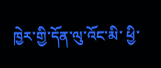ཁྱེར་གྱི་དོན་ལུ་འོང་མི་ ཕྱི་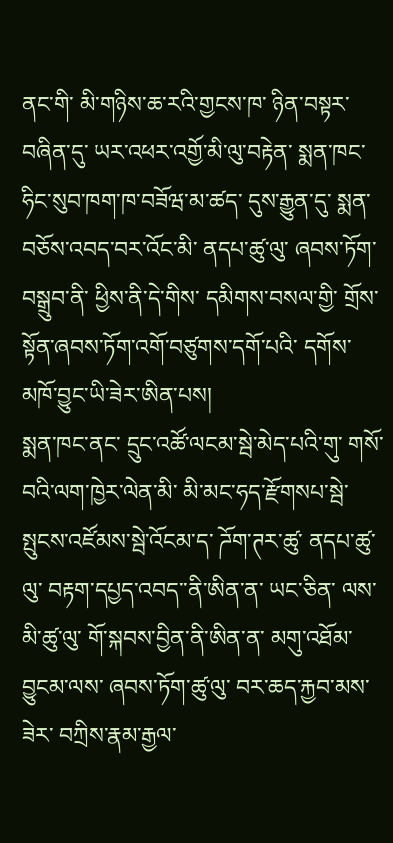ནང་གི་ མི་གཉིས་ཆ་རའི་གྱངས་ཁ་ ཉིན་བསྟར་བཞིན་དུ་ ཡར་འཕར་འགྱོ་མི་ལུ་བརྟེན་ སྨན་ཁང་ཧིང་སུབ་ཁག་ཁ་བཟོཝ་མ་ཚད་ དུས་རྒྱུན་དུ་ སྨན་བཅོས་འབད་བར་འོང་མི་ ནདཔ་ཚུ་ལུ་ ཞབས་ཏོག་བསྒྲུབ་ནི་ ཕྱིས་ནི་དེ་གིས་ དམིགས་བསལ་གྱི་ གྲོས་སྟོན་ཞབས་ཏོག་འགོ་བཙུགས་དགོ་པའི་ དགོས་མཁོ་བྱུང་ཡི་ཟེར་ཨིན་པས།
སྨན་ཁང་ནང་ དྲུང་འཚོ་ལངམ་སྦེ་མེད་པའི་གུ་ གསོ་བའི་ལག་ཁྱེར་ལེན་མི་ མི་མང་ཧད་རྫོགསཔ་སྦེ་ སྤུངས་འཛོམས་སྦེ་འོངམ་ད་ ཌོག་ཊར་ཚུ་ ནདཔ་ཚུ་ལུ་ བརྟག་དཔྱད་འབད་་ནི་ཨིན་ན་ ཡང་ཅིན་ ལས་མི་ཚུ་ལུ་ གོ་སྐབས་བྱིན་ནི་ཨིན་ན་ མགུ་འཐོམ་བྱུངམ་ལས་ ཞབས་ཏོག་ཚུ་ལུ་ བར་ཆད་རྐྱབ་མས་ཟེར་ བཀྲིས་རྣམ་རྒྱལ་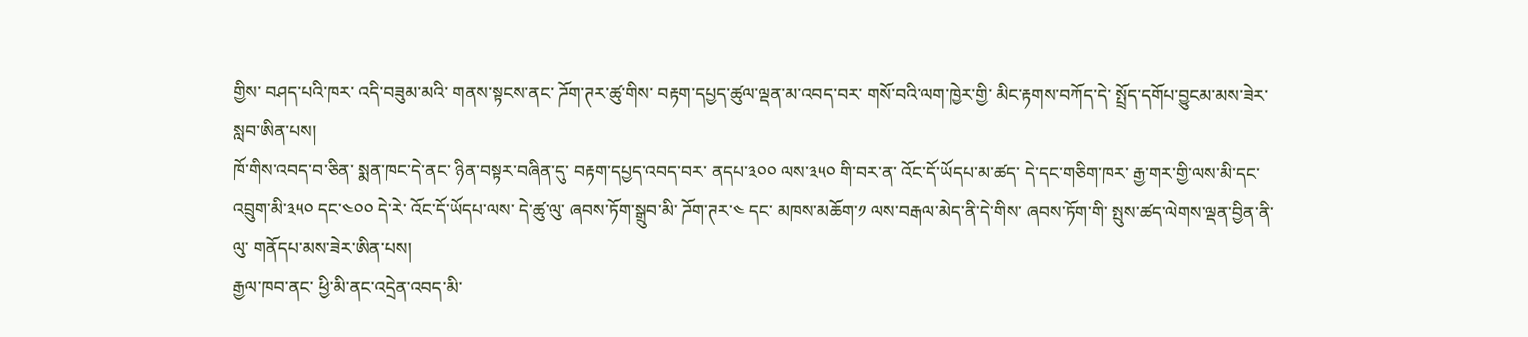གྱིས་ བཤད་པའི་ཁར་ འདི་བཟུམ་མའི་ གནས་སྟངས་ནང་ ཌོག་ཊར་ཚུ་གིས་ བརྟག་དཔྱད་ཚུལ་ལྡན་མ་འབད་བར་ གསོ་བའི་ལག་ཁྱེར་གྱི་ མིང་རྟགས་བཀོད་དེ་ སྤྲོད་དགོཔ་བྱུངམ་མས་ཟེར་ སླབ་ཨིན་པས།
ཁོ་གིས་འབད་བ་ཅིན་ སྨན་ཁང་དེ་ནང་ ཉིན་བསྟར་བཞིན་དུ་ བརྟག་དཔྱད་འབད་བར་ ནདཔ་༣༠༠ ལས་༣༥༠ གི་བར་ན་ འོང་དོ་ཡོདཔ་མ་ཚད་ དེ་དང་གཅིག་ཁར་ རྒྱ་གར་གྱི་ལས་མི་དང་ འབྲུག་མི་༣༥༠ དང་༤༠༠ དེ་རེ་ འོང་དོ་ཡོདཔ་ལས་ དེ་ཚུ་ལུ་ ཞབས་ཏོག་སྒྲུབ་མི་ ཌོག་ཊར་༤ དང་ མཁས་མཆོག་༡ ལས་བརྒལ་མེད་ནི་དེ་གིས་ ཞབས་ཏོག་གི་ སྤུས་ཚད་ལེགས་ལྡན་བྱིན་ནི་ལུ་ གནོདཔ་མས་ཟེར་ཨིན་པས།
རྒྱལ་ཁབ་ནང་ ཕྱི་མི་ནང་འདྲེན་འབད་མི་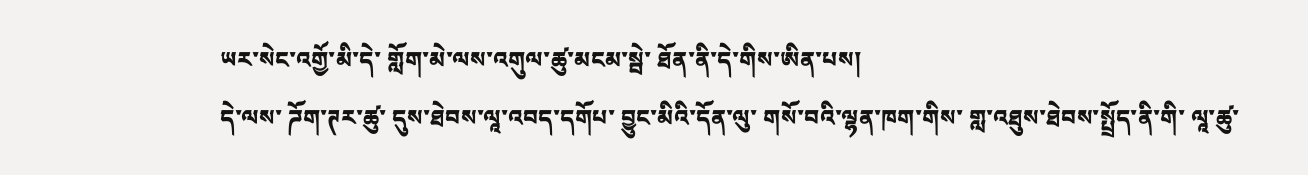ཡར་སེང་འགྱོ་མི་དེ་ གློག་མེ་ལས་འགུལ་ཚུ་མངམ་སྦེ་ ཐོན་ནི་དེ་གིས་ཨིན་པས།
དེ་ལས་ ཌོག་ཊར་ཚུ་ དུས་ཐེབས་ལཱ་འབད་དགོཔ་ བྱུང་མིའི་དོན་ལུ་ གསོ་བའི་ལྷན་ཁག་གིས་ གླ་འཐུས་ཐེབས་སྤྲོད་ནི་གི་ ལཱ་ཚུ་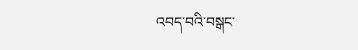འབད་བའི་བསྒང་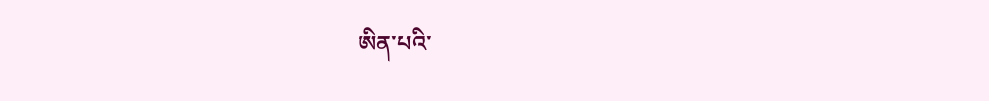ཨིན་པའི་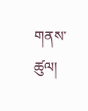གནས་ཚུལ།